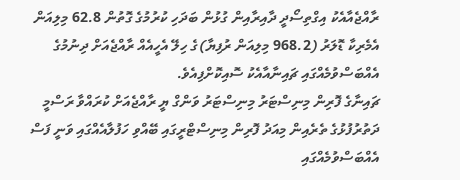ރާއްޖެއާއެކު އިގްތިސޯދީ ދާއިރާއިން ގުޅުން ބަދަހި ކުރުމުގެ ގޮތުން 62.8 މިލިއަން އެމެރިކާ ޑޮލަރު (968.2 މިލިއަން ރުފިޔާ)ގެ ހިލޭ އެހީއެއް ރާއްޖެއަށް ދިނުމުގެ އެއްބަސްވުމެއްގައި ޗައިނާއާއެކު ސޮއިކޮށްފިއެވެ.
ޗައިނާގެ ފޮރިން މިނިސްޓަރު މިނިސްޓަރު ވަންގް ޔީ ރާއްޖެއަށް ކުރައްވާ ރަސްމީ ދަތުރުފުޅުގެ ތެރެއިން މިއަދު ފޮރިން މިނިސްޓްރީގައި ބޭއްވި ހަފުލާއެއްގައި ވަނީ ފަސް އެއްބަސްވުމެއްގައި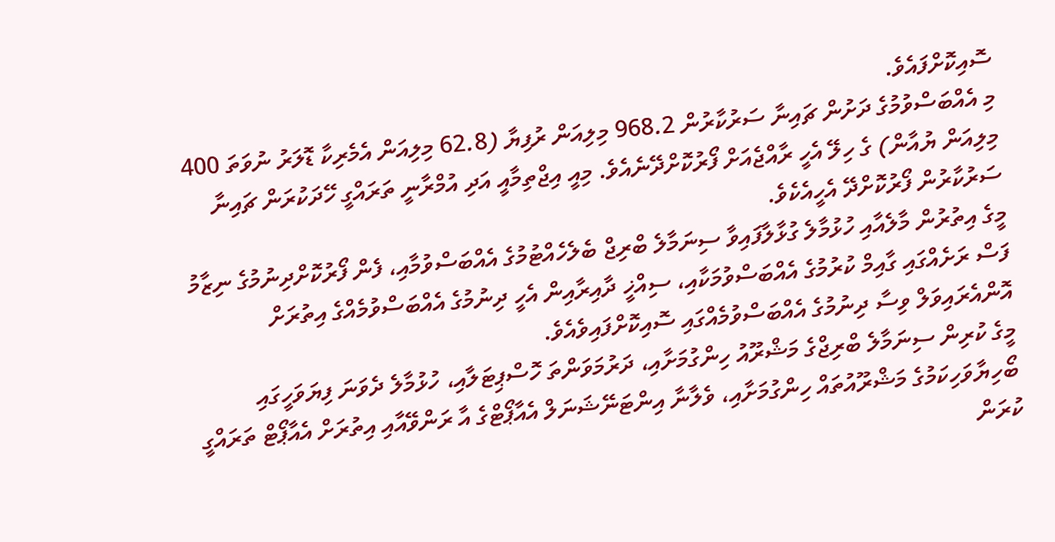ސޮއިކޮށްފައެވެ.
މި އެއްބަސްވުމުގެ ދަށުން ޗައިނާ ސަރުކާރުން 968.2 މިލިއަން ރުފިޔާ (62.8 މިލިއަން އެމެރިކާ ޑޮލަރު ނުވަތަ 400 މިލިއަން ޔުއާން) ގެ ހިލޭ އެހީ ރާއްޖެއަށް ފޯރުކޮށްދޭނެއެވެ. މިއީ އިޖްތިމާއީ އަދި އުމްރާނީ ތަރައްގީ ހޭދަކުރަން ޗައިނާ ސަރުކާރުން ފޯރުކޮށްދޭ އެހީއެކެވެ.
މީގެ އިތުރުން މާލެއާއި ހުޅުމާލެ ގުޅާލާފައިވާ ސިނަމާލެ ބްރިޖް ބެލެހެއްޓުމުގެ އެއްބަސްވުމާއި، ފެން ފޯރުކޮށްދިނުމުގެ ނިޒާމު ފަސް ރަށެއްގައި ގާއިމް ކުރުމުގެ އެއްބަސްވުމަކާއި، ސިއްޚީ ދާއިރާއިން އެހީ ދިނުމުގެ އެއްބަސްވުމެއްގެ އިތުރަށް އޮންއެރައިވަލް ވިސާ ދިނުމުގެ އެއްބަސްވުމެއްގައި ސޮއިކޮށްފައިވެއެވެ.
މީގެ ކުރިން ސިނަމާލެ ބްރިޖްގެ މަޝްރޫއު ހިންގުމަށާއި، ދަރުމަވަންތަ ހޮސްޕިޓަލާއި، ހުޅުމާލެ ދެވަނަ ފިޔަވަހީގައި ބޯހިޔާވަހިކަމުގެ މަޝްރޫއުތައް ހިންގުމަށާއި، ވެލާނާ އިންޓަނޭޝަނަލް އެއާޕޯޓްގެ އާ ރަންވޭއާއި އިތުރަށް އެއާޕޯޓް ތަރައްގީ ކުރަން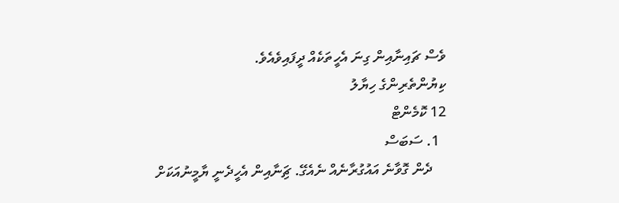ވެސް ޗައިނާއިން ގިނަ އެހީތަކެއް ދީފައިވެއެވެ.
ކިޔުންތެރިންގެ ހިޔާލު
12 ކޮމެންޓް
  1. ސަބަސް
    ދެން ގޮވާނެ އައުގުރާނެއް ނެއެގޭ. ޗަިނާއިން އެހީދެނީ ޔާމީނުއަކަށް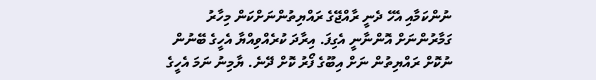ނުންކަމާއި އެހޭ ދެނީ ރާއްޖޭގެ ރައްޔިތުންނަށްކަން މިހާރު ގަމާރުންނަށް އޮންނާނީ އެގިފަ. އިރާދަ ކުރެއްވިއްޔާ އެހީގެ ބޭނުން ނުކޮށް ރައްޔިތުން ނަށް އިބޫގެ ފޯރު ކޮށް ދޭނެ. ޔާމިނު ނަމަ އެހީގެ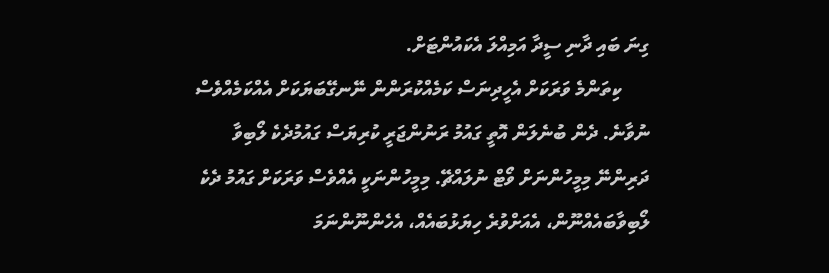ގިނަ ބައި ދާނި ސީދާ އަމިއްލަ އެކައުންޓަށް.
      ކިތަންމެ ވަރަކަށް އެހީދިނަސް ކަމެއްކުރަންން ނޭނގޭބަޔަކަށް އެއްކަމެއްވެސް ނުވާނެ. ދެން ބުނެލަން އޮތީ ގައުމު ރަނުންޖަރީ ކުރިޔަސް ގައުމުދެކެ ލޯބިވާ ދަރިންނޭ މިމީހުންނަށް ވޯޓް ނުލައްޗޭ. މިމީހުންނަކީ އެއްވެސް ވަރަކަށް ގައުމު ދެކެ ލޯބިވާބައެއްނޫން، އެއަށްވުރެ ހިޔަޅުބައެއް، އެހެންނޫންނަމަ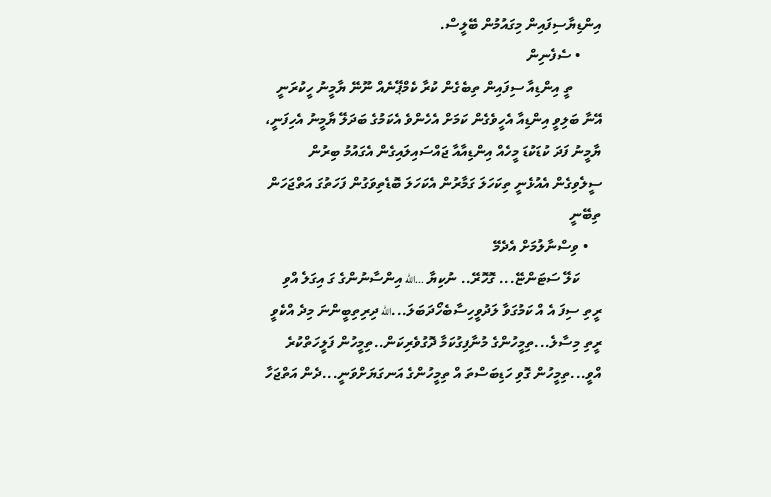އިންޑިޔާސިފައިން މިގައުމުން ބޭލީސް.
      • ސެފެނިން
        ތީ އިންޑިއާ ސިފައިން ތިބެގެން ކުރާ ކެމްޕޭނެއް ނޫނޭ ޔާމީނު ހީކުރަނީ އޭނާ ބަލިވީ އިންޑިއާ އެހީވެގެން ކަމަށް އެހެންވެ އެކަމުގެ ބަދަލޭ ޔާމީނު އެހިފަނީ، ޔާމީނު ފަދަ ކުޑަކުޑަ މީހެއް އިންޑިއާއާ ޖައްސައިލައިގެން އެގައުމު ބިރުން ސީލެވިގެން އެއުޅެނީ ތިކަހަލަ ގަމާރުން އެކަހަލަ ބޮޑެތިވަގުން ފަހަތުގަ އަތްޖަހަން ތިބޭނީ
    • ވިސްނާލުމަށް އެދެމޭ
      ކަލޭ ސަޓަންޏޭ... ގޮހޮރޭ.. ނުކިޔާ ...الله އިންސާނުންގެ ގަ އިގަލެ އްވި ރީތި ސިފަ އެ އް ކަމުގަވާ ލަދުވީހިސާބެހޯދަބަލަ...الله ދިރިތިބީންނަ މިދެ އްކެވީ ރީތި މިސާލެ...ތިމީހުންގެ މުނާފިގުކަމާ ދޮގުވެރިކަން..ތިމީހުން ފަލީހަތްކުރެ އްވީ...ތިމީހުން ގޮވި ހަޑިބަސްތަ އް ތިމީހުންގެ އަނގަޔަށްވަނީ...ދެން އަތްޖަހާ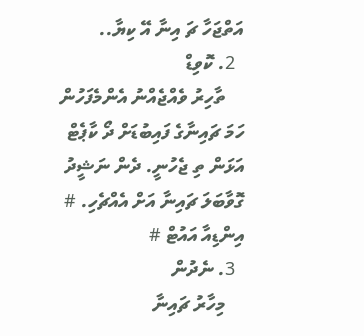އަތްޖަހާ ޗަ އިނާ އޭ ކިޔާ..
  2. ކޮވިޑް
    ތާހިރު ވެއްޖެއްނު އެންމެފަހުން ހަމަ ޗައިނާގެ ފައިބުޑަށް ދޯ ކާޕެޓް އަޅަން ތި ޖެހުނީ. ދެން ނަޝީދު ގޮވާބަލަ ޗައިނާ އަށް އެއްޗެހި. # އިންޑިއާ އައުޓް #
  3. ނެދުން
    މިހާރު ޗައިނާ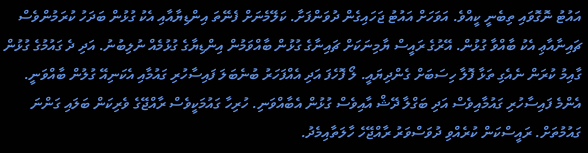އައުޓު ނޮގޮވައި ތިބެނީ ކީއްވެ. އަވަހަށް އައުޓު ޖަހައިގެން ދުވަންފަށާ. ކަލޭމެނަށް ފެނޭތަ އިންޑިޔާއާއި އެކު ގުޅުން ބަދަހު ކުރަމުންވެސް ޗައިނާއާޢި އެކު ބާއްވާ ގުޅުން. އޭރުގެ ރައީސް ޔާމިނަކަށް ޗައިނާގެ ގުޅުން ބާއްވަމުން އިންޑިޔާގެ ގުޅުމެއް ނުލިބުނު. އަދި ދެ ގައުމުގެ ގުޅުން ގާއިމު ކުރަން ނެއެގި ތަޅާ ފޮލާ ހިސަބަށް ގެންދިޔައީ. ލޯ ފޮހެފަ އަދި އެއްފަހަރު ބުނެބަލަ ފައިސާހުރި ގައުމާއި އެކަނިއޭ ގުލުން ބާއްވަނީ. އެންމެ ފައިސާހުރި ގައުމާއިވެސް އަދި ބަގްލާ ދޭޝް އާއިވެސް ގުޅުން އެބާއްވަނި. ހުރިހާ ގައުމަކީވެސް ރާއްޖޭގެ ވެރިކަން ބަލައި ގަންނަ ގައުމުތަށް. ރައީސްކަން ކުރެއްވި ދުވަސްވަރު ރާއްޖޭހެ ހާލަތާއިމެދު.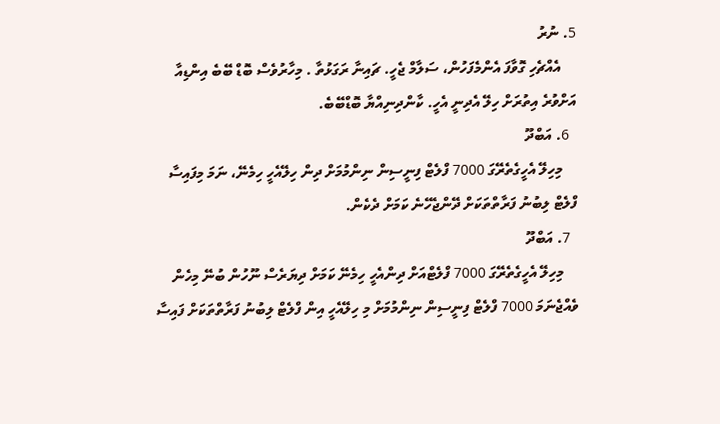5. ނުރު
    އެއްޗެހި ގޮވާފަ އެންމެފަހުން، ސަލާމް ޖެހީ. ޗައިނާ ރަގަޅުތާ . މިހާރުވެސް ބޮޑް ބޭބެ އިންޑިއާ އަށްވުރެ އިތުރަށް ހިލޭ އެދިނީ އެހީ. ކާންދިނިއްޔާ ބޮޑްބޭބެ.
  6. އަބްދޫ
    މިހިލޭ އެހީގެތެރޭގަ 7000 ފްލެޓް ފިނީސިން ނިންމުމަށް ދިން ހިލޭއެހީ ހިމެނޭ، ނަމަ މިފައިސާ ފްލެޓް ލިބުނު ފަރާތްތަކަށް ދޭންޖެހޭނެ ކަމަށް ދެކެން.
  7. އަބްދޫ
    މިހިލޭ އެހީގެތެރޭގަ 7000 ފްލެޓްއަށް ދިންއެހީ ހިމެނޭ ކަމަށް ދިޔަރެސް ނޫހުން ބުނޭ މިހެން ވެއްޖެނަމަ 7000 ފްލެޓް ފިނީސިން ނިންމުމަށް މި ހިލޭއެހީ އިން ފްލެޓް ލިބުނު ފަރާތްތަކަށް ފައިސާ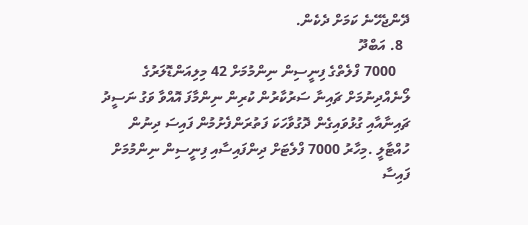ދޭންޖެހޭނެ ކަމަށް ދެކެން.
  8. އަބްދޫ
    7000 ފްލެތްގެ ފިނީސިން ނިންމުމަށް 42 މިލިއަންޑޮލަރުގެ ލޯނެއްދިނުމަށް ޗައިނާ ސަރުކާރުން ކުރިން ނިންމާފަ އޮއްވާ ވަގު ނަސީދު ޗައިނާއާއި ގުޅުވައިގެން ދޮގުވާހަކަ ފަތުރަންފެށުމުން ފައިސަ ދިނުން ހުއްޓާލީ .މިހާރު 7000 ފްލެޓަށް ދިންފައިސާއި ފިނީސިން ނިންމުމަށް ފައިސާ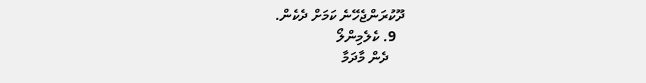ދޫކުރަންޖެހޭނެ ކަމަށް ދެކެން.
  9. ކެލެމިންލޯ
    ދެން މާދަމާ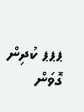ޕޕޕ ކުދިން ގޮވަން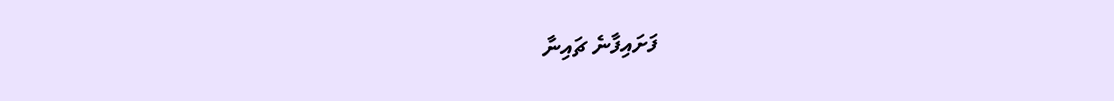ފަށައިފާނެ ޗައިނާ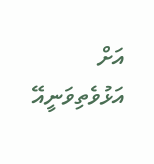އަށް އަޅުވެތިވަނީއޭ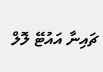ޗައިނާ އައުޓޭ ލޮލް